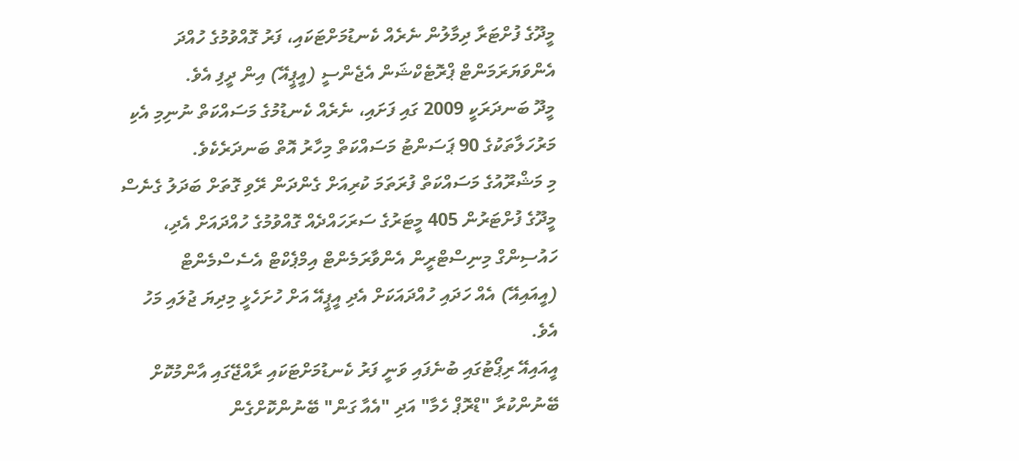މީދޫގެ ފުށްޓަރާ ދިމާލުން ނެރެއް ކެނޑުމަށްޓަކައި، ފަރު ގޮއްވުމުގެ ހުއްދަ އެންވަޔަރަމަންޓް ޕްރޮޓެކްޝަން އެޖެންސީ (އީޕީއޭ) އިން ދީފި އެވެ.
މީދޫ ބަނދަރަކީ 2009 ގައި ފަށައި، ނެރެއް ކެނޑުމުގެ މަސައްކަތް ނުނިމި އެކި މަރުހަލާތަކުގެ 90 ޕަސަންޓު މަސައްކަތް މިހާރު އޮތް ބަނދަރެކެވެ.
މި މަޝްރޫއުގެ މަސައްކަތް ފުރަތަމަ ކުރިއަށް ގެންދަން ރޭވި ގޮތަށް ބަދަލު ގެނެސް މީދޫގެ ފުށްޓަރުން 405 މީޓަރުގެ ސަރަހައްދެއް ގޮއްވުމުގެ ހުއްދައަށް އެދި، ހައުސިންގް މިނިސްޓްރީން އެންވާރަމެންޓް އިމްޕެކްޓް އެސެސްމެންޓް (އީއައިއޭ) އެއް ހަދައި ހުއްދައަކަށް އެދި އީޕީއޭ އަށް ހުށަހެޅީ މިދިޔަ ޖުލައި މަހު އެވެ.
އީއައިއޭ ރިޕޯޓުގައި ބުނެފައި ވަނީ ފަރު ކެނޑުމަށްޓަކައި ރާއްޖޭގައި އާންމުކޮށް ބޭނުންކުރާ "ޑްރޮޕް ހެމާ" އަދި "އެއާ ގަން" ބޭނުންކޮށްގެން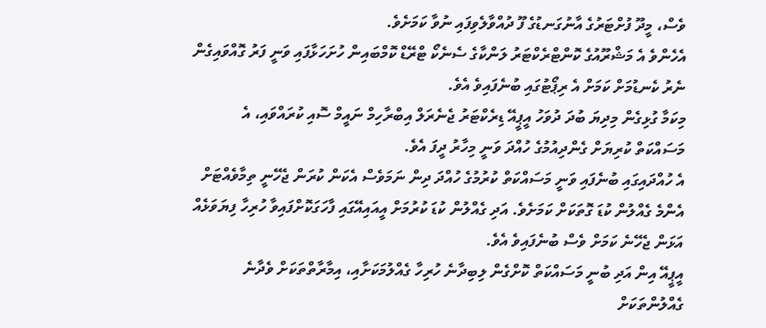ވެސް، މީދޫ ފުށްޓަރުގެ އާނުގަނޑުގެ ފޫ ދުއްވާލެވިފައި ނުވާ ކަމަށެވެ.
އެހެންވެ އެ މަޝްރޫއުގެ ކޮންޓްރެކްޓަރު ލަންކާގެ ސެނެކޯ ޓްރޭޑް ކޮމްބައިން ހުށަހަޅާފައި ވަނީ ފަރު ގޮއްވައިގެން ނެރު ކެނޑުމަށް ކަމަށް އެ ރިޕޯޓުގައި ބުނެފައިވެ އެވެ.
މިކަމާ ގުޅިގެން މިދިޔަ ބުދަ ދުވަހު އީޕީއޭ ޑިރެކްޓަރު ޖެނެރަލް އިބްރާހިމް ނައީމް ސޮއި ކުރައްވައި، އެ މަސައްކަތް ކުރިޔަށް ގެންދިއުމުގެ ހުއްދަ ވަނީ މިހާރު ދީފަ އެވެ.
އެ ހުއްދައިގައި ބުނެފައި ވަނީ މަސައްކަތް ކުރުމުގެ ހުއްދަ ދިން ނަމަވެސް އެކަން ކުރަން ޖެހޭނީ ތިމާވެއްޓަށް އެންމެ ގެއްލުން ކުޑަ ގޮތަކަށް ކަމަށެވެ. އަދި ގެއްލުން ކުޑަ ކުރުމަށް އީއައިއޭގައި ފާހަގަކޮށްފައިވާ ހުރިހާ ފިޔަވަޅެއް އަޅަން ޖެހޭނެ ކަމަށް ވެސް ބުނެފައިވެ އެވެ.
އީޕީއޭ އިން އަދި ބުނީ މަސައްކަތް ކޮށްގެން ލިބިދާނެ ހުރިހާ ގެއްލުމަކަށާއި، އިމާރާތްތަކަށް ވެދާނެ ގެއްލުންތަކަށް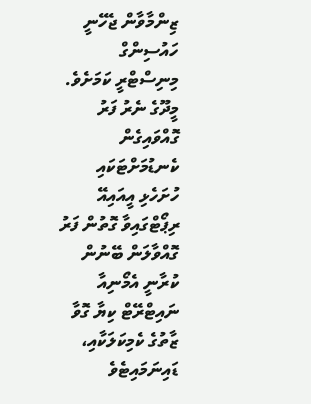ޒިންމާވާން ޖެހޭނީ ހައުސިންގް މިނިސްޓްރީ ކަމަށެވެ.
މީދޫގެ ނެރު ފަރު ގޮއްވައިގެން ކެނޑުމަށްޓަކައި ހުށަހެޅި އީއައިއޭ ރިޕޯޓްގައިވާ ގޮތުން ފަރު ގޮއްވާލަން ބޭނުން ކުރާނީ އެމޯނިއާ ނައިޓްރޭޓް ކިޔާ ގޮވާ ޒާތުގެ ކެމިކަލަކާއި، ޑައިނަމައިޓެވެ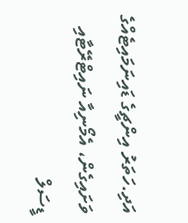އަދި.ހަތަރު އިންޗީގެ ޑައިނަމައިޓެއްގެ ވަށައިގެން، އެމޯނިއާ ނައިޓްރޭޓާއި ޑީސަލް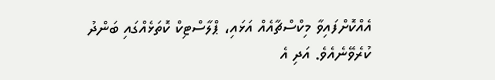އެއްކޮށްފައިވާ މިކްސްޗާއެއް އަޅައި، ޕްލާސްޓިކް ކޮތަޅެއްގައި ބަންދު ކުރެވޭނެއެވެ. އަދި އެ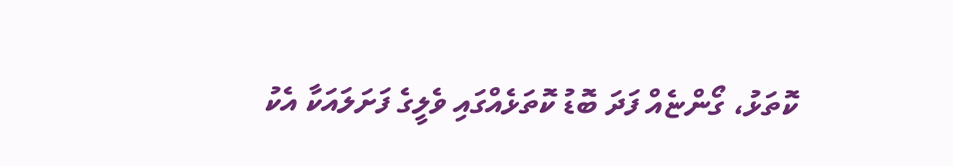ކޮތަޅު، ގޯންޏެއް ފަދަ ބޮޑު ކޮތަޅެއްގައި ވެލީގެ ފަށަލައަކާ އެކު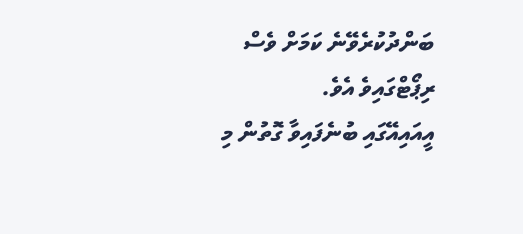ބަންދުކުރެވޭނެ ކަމަށް ވެސް ރިޕޯޓްގައިވެ އެވެ.
އީއައިއޭގައި ބުނެފައިވާ ގޮތުން މި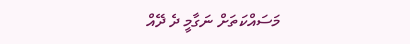މަސައްކަތަށް ނަގާމީ ދެ ދޭއް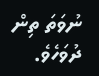ނުވަތަ ތިން ދުވަހެވެ.